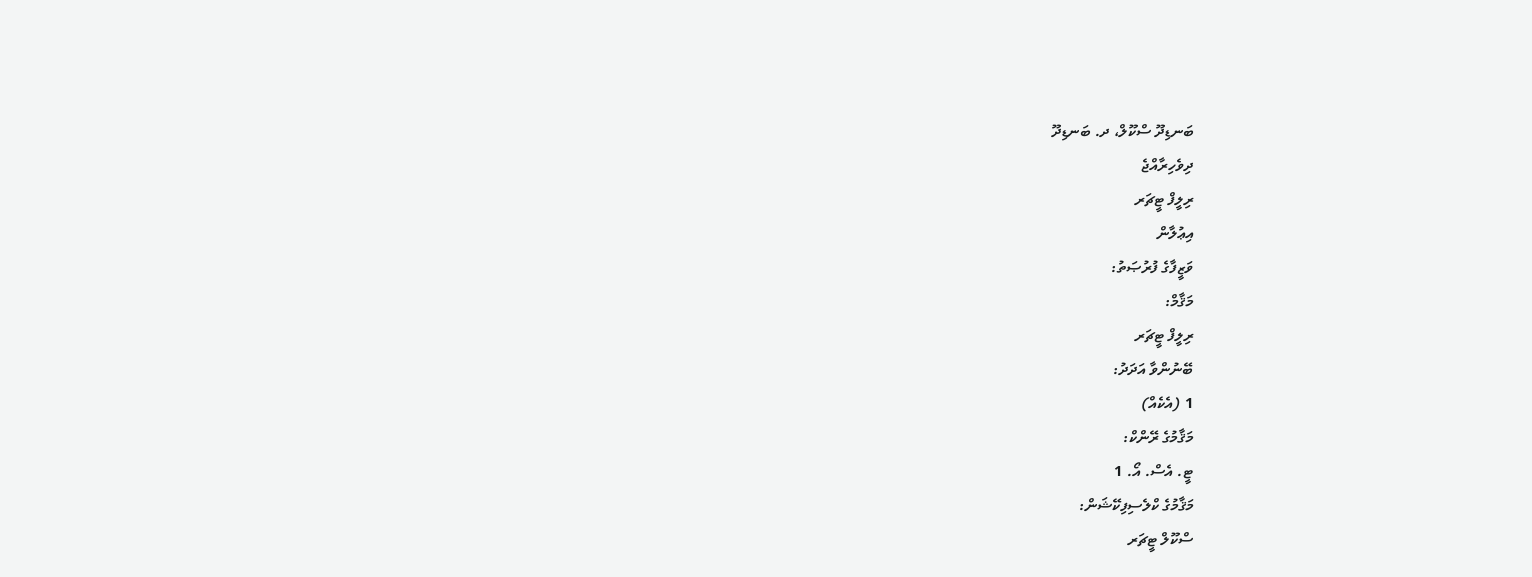ބަނޑިދޫ ސްކޫލް، ދ. ބަނޑިދޫ
ދިވެހިރާއްޖެ
ރިލީފް ޓީޗަރ
އިޢުލާން
ވަޒީފާގެ ފުރުޞަތު:
މަޤާމް:
ރިލީފް ޓީޗަރ
ބޭނުންވާ އަދަދު:
1 (އެކެއް)
މަޤާމުގެ ރޭންކް:
ޓީ. އެސް. އޯ. 1
މަޤާމުގެ ކްލެސިފިކޭޝަން:
ސްކޫލް ޓީޗަރ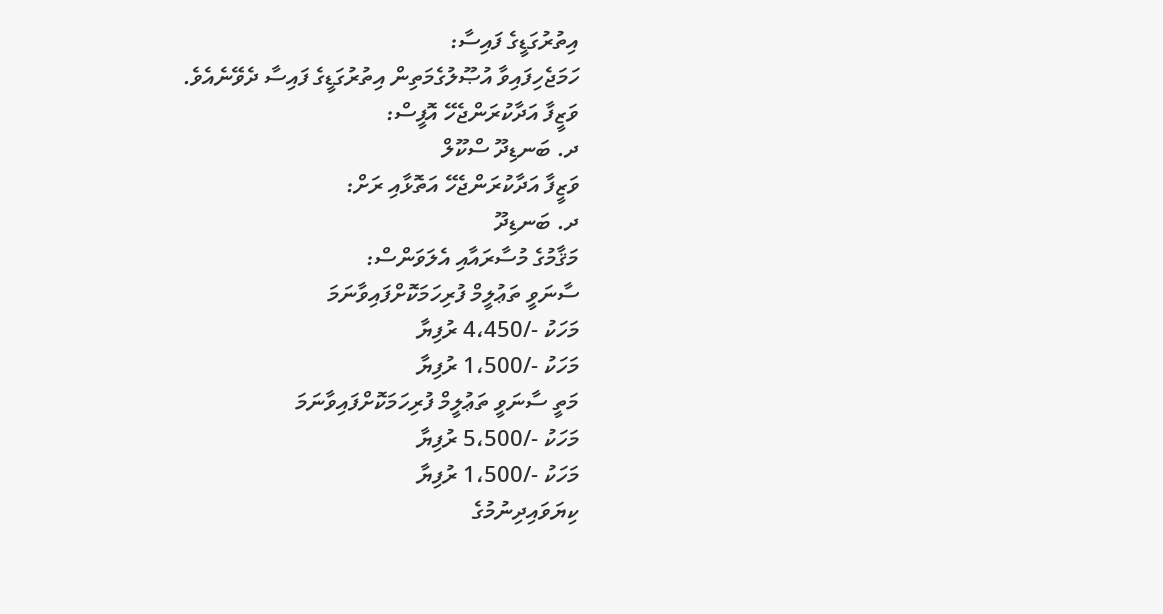އިތުރުގަޑީގެ ފައިސާ:
ހަމަޖެހިފައިވާ އުޞޫލުގެމަތިން އިތުރުގަޑީގެ ފައިސާ ދެވޭނެއެވެ.
ވަޒީފާ އަދާކުރަންޖެހޭ އޮފީސް:
ދ. ބަނޑިދޫ ސްކޫލް
ވަޒީފާ އަދާކުރަންޖެހޭ އަތޮޅާއި ރަށް:
ދ. ބަނޑިދޫ
މަޤާމުގެ މުސާރައާއި އެލަވަންސް:
ސާނަވީ ތަޢުލީމް ފުރިހަމަކޮށްފައިވާނަމަ
މަހަކު -/4،450 ރުފިޔާ
މަހަކު -/1،500 ރުފިޔާ
މަތީ ސާނަވީ ތަޢުލީމް ފުރިހަމަކޮށްފައިވާނަމަ
މަހަކު -/5،500 ރުފިޔާ
މަހަކު -/1،500 ރުފިޔާ
ކިޔަވައިދިނުމުގެ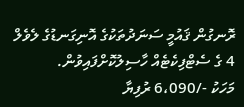ރޮނގުން ޤައުމީ ސަނަދުތަކުގެ އޮނިގަނޑުގެ ލެވެލް 4 ގެ ސެޓްފިކެޓެއް ހާސިލުކޮށްފައިވުން.
މަހަކު -/6،090 ރުފިޔާ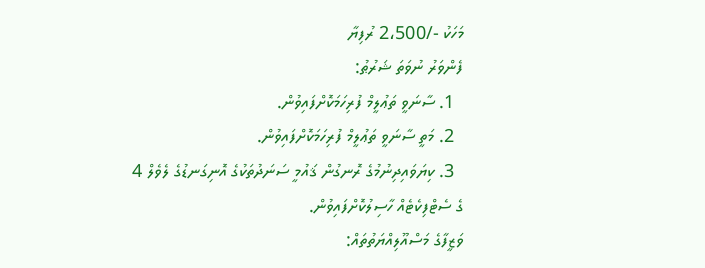މަހަކު -/2،500 ރުފިޔާ
ފެންވަރު ނުވަތަ ޝަރުޠު:
  1. ސާނަވީ ތަޢުލީމް ފުރިހަމަކޮށްފައިވުން.
  2. މަތީ ސާނަވީ ތަޢުލީމް ފުރިހަމަކޮށްފައިވުން.
  3. ކިޔަވައިދިނުމުގެ ރޮނގުން ޤައުމީ ސަނަދުތަކުގެ އޮނިގަނޑުގެ ލެވެލް 4 ގެ ސެޓްފިކެޓެއް ހާސިލުކޮށްފައިވުން.
ވަޒީފާގެ މަސްއޫލިއްޔަތުތައް: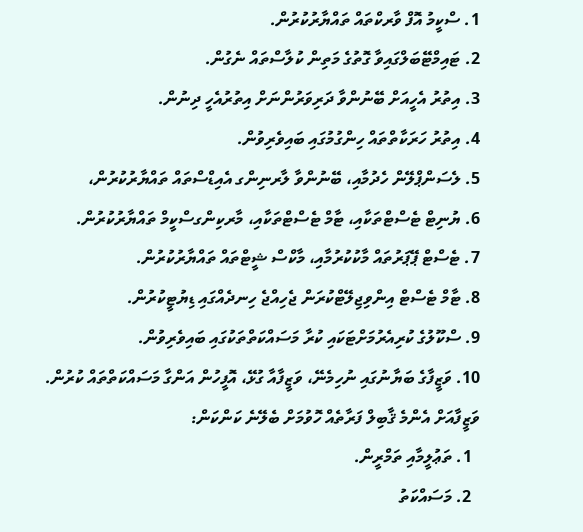1. ސްކީމު އޮފް ވާރކްތައް ތައްޔާރުކުރުން.
2. ޓައިމްޓޭބަލްގައިވާ ގޮތުގެ މަތިން ކުލާސްތައް ނެގުން.
3. އިތުރު އެހީއަށް ބޭނުންވާ ދަރިވަރުންނަށް އިތުރުއެހީ ދިނުން.
4. އިތުރު ހަރަކާތްތައް ހިންގުމުގައި ބައިވެރިވުން.
5. ލެސަންޕްލޭން ހެދުމާއި، ބޭނުންވާ ލާރނިންގ އެއިޑްސްތައް ތައްޔާރުކުރުން،
6. ޔުނިޓް ޓެސްޓްތަކާއި، ޓާމް ޓެސްޓްތަކާއި، މާރކިންގސްކީމް ތައްޔާރުކުރުން.
7. ޓެސްޓް ޕޭޕަރުތައް މާކުކުރުމާއި، މާކްސް ޝީޓްތައް ތައްޔާރުކުރުން.
8. ޓާމް ޓެސްޓް އިންވިޖިލޭޓްކުރަން ޖެހިއްޖެ ހިނދެއްގައި ޑިޔުޓީކުރުން.
9. ސްކޫލުގެ ކުރިއެރުމަށްޓަކައި ކުރާ މަސައްކަތްތަކުގައި ބައިވެރިވުން.
10. ވަޒީފާގެ ބަޔާނުގައި ނުހިމެނޭ، ވަޒީފާއާ ގުޅޭ، އޮފީހުން އަންގާ މަސައްކަތްތައް ކުރުން.
ވަޒީފާއަށް އެންމެ ޤާބިލް ފަރާތެއް ހޮވުމަށް ބެލޭނެ ކަންކަން:
  1. ތަޢުލީމާއި ތަމްރީން.
  2. މަސައްކަތު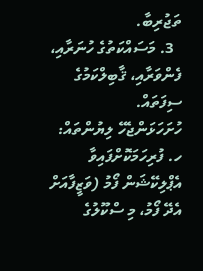ތަޖުރިބާ.
  3. މަސައްކަތުގެ ހުނަރާއި، ފެންވަރާއި، ޤާބިލްކަމުގެ ސިފަތައް.
ހުށަހަޅަންޖެހޭ ލިޔުންތައް:
ހ. ފުރިހަމަކޮށްފައިވާ އެޕްލިކޭޝަން ފޯމު (ވަޒީފާއަށް އެދޭ ފޯމު، މި ސްކޫލުގެ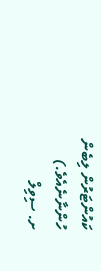ކައުންޓަރުން ލިބެން ހުންނާނެއެވެ.)
ށ. ސިވިލް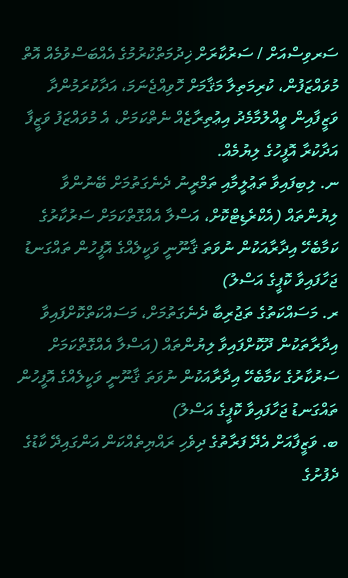ސަރވިސްއަށް / ސަރުކާރަށް ޚިދުމަތްކުރުމުގެ އެއްބަސްވުމެއް އޮތް މުވައްޒަފުން، ކުރިމަތިލާ މަޤާމަށް ހޮވިއްޖެނަމަ، އަދާކުރަމުންދާ ވަޒީފާއިން ވީއްލުމާމެދު އިޢުތިރާޒެއް ނެތްކަމަށް، އެ މުވައްޒަފު ވަޒީފާ އަދާކުރާ އޮފީހުގެ ލިޔުމެއް.
ނ. ލިބިފައިވާ ތަޢުލީމާއި ތަމްރީނު ދެނެގަތުމަށް ބޭނުންވާ ލިޔުންތައް (އެކްރެޑިޓްކޮށް، އަސްލާ އެއްގޮތްކަމަށް ސަރުކާރުގެ ކަމާބެހޭ އިދާރާއަކުން ނުވަތަ ޤާނޫނީ ވަކީލެއްގެ އޮފީހުން ތައްގަނޑު ޖަހާފައިވާ ކޮޕީގެ އަސްލު)
ރ. މަސައްކަތުގެ ތަޖުރިބާ ދެނެގަތުމަށް، މަސައްކަތްކޮށްފައިވާ އިދާރާތަކުން ދޫކޮށްފައިވާ ލިޔުންތައް (އަސްލާ އެއްގޮތްކަމަށް ސަރުކާރުގެ ކަމާބެހޭ އިދާރާއަކުން ނުވަތަ ޤާނޫނީ ވަކީލެއްގެ އޮފީހުން ތައްގަނޑު ޖަހާފައިވާ ކޮޕީގެ އަސްލު)
ބ. ވަޒީފާއަށް އެދޭ ފަރާތުގެ ދިވެހި ރައްޔިތެއްކަން އަންގައިދޭ ކާޑުގެ ދެފުށުގެ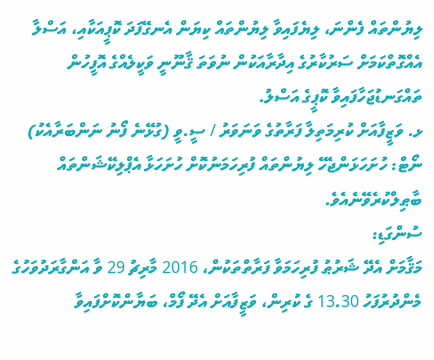ލިޔުންތައް ފެންނަ، ލިޔެފައިވާ ލިޔުންތައް ކިޔަން އެނގޭފަދަ ކޮޕީއަކާއި، އަސްލާ އެއްގޮތްކަމަށް ސަރުކާރުގެ އިދާރާއަކުން ނުވަތަ ޤާނޫނީ ވަކީލެއްގެ އޮފީހުން ތައްގަނޑުޖަހާފައިވާ ކޮޕީގެ އަސްލު.
ޅ. ވަޒީފާއަށް ކުރިމަތިލާ ފަރާތުގެ ވަނަވަރު / ސީ.ވީ (ގުޅޭނެ ފޯނު ނަންބަރާއެކު)
ނޯޓް: ހުށަހަޅަންޖެހޭ ލިޔުންތައް ފުރިހަމަނުކޮށް ހުށަހަޅާ އެޕްލިކޭޝަންތައް ބާޠިލްކުރެވޭނެއެވެ.
ސުންގަޑި:
މަޤާމަށް އެދޭ ޝަރުޠު ފުރިހަމަވާ ފަރާތްތަކުން، 2016 މާރިޗު 29 ވާ އަންގާރަދުވަހުގެ މެންދުރުފަހު 13.30 ގެ ކުރިން، ވަޒީފާއަށް އެދޭ ފޯމް، ބަޔާންކޮށްފައިވާ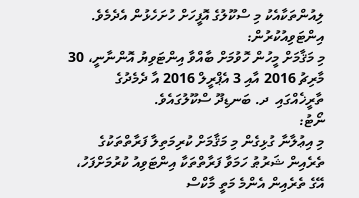ލިއުންތަކާއެކު މި ސްކޫލުގެ އޮފީހަށް ހުށަހެޅުން އެދެމެވެ.
އިންޓަވިއުކުރުން:
މި މަޤާމަށް މީހުން ހޮވުމަށް ބާއްވާ އިންޓަވިޔު އޮންނާނީ، 30 މާރިޗު 2016 އާއި 3 އެޕްރީލް 2016 އާ ދެމެދުގެ ތާރީޚެއްގައި  ދ. ބަނޑިދޫ ސްކޫލުގައެވެ.
ނޯޓު:
މި އިޢުލާނާ ގުޅިގެން މި މަޤާމަށް ކުރިމަތިލާ ފަރާތްތަކުގެ ތެރެއިން ޝަރުޠު ހަމަވާ ފަރާތްތަކާ އިންޓަވިއު ކުރުމަށްފަހު، އޭގެ ތެރެއިން އެންމެ މަތީ މާކްސް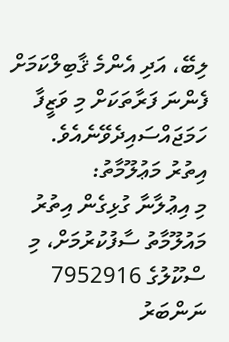ލިބޭ، އަދި އެންމެ ޤާބިލްކަމަށް ފެންނަ ފަރާތަކަށް މި ވަޒީފާ ހަމަޖައްސައިދެވޭނެއެވެ.
އިތުރު މަޢުލޫމާތު:
މި އިޢުލާނާ ގުޅިގެން އިތުރު މައުލޫމާތު ސާފުކުރުމަށް، މި ސްކޫލުގެ 7952916 ނަންބަރު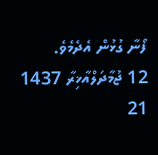ފޯނާ ގުޅުން އެދެމެވެ.
12 ޖުމާދަލްއާޚިރާ 1437
21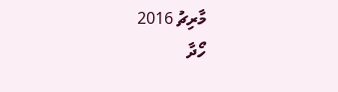މާރިޗު 2016
ހޯދާ